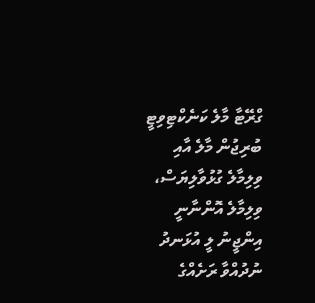ގްރޭޓާ މާލެ ކަނެކްޓިވިޓީ ބުރިޖުން މާލެ އާއި ވިލިމާލެ ގުޅުވާލިޔަސް، ވިލިމާލެ އޮންނާނީ އިންޖީނު ލީ އުޅަނދު ނުދުއްވާ ރަށެއްގެ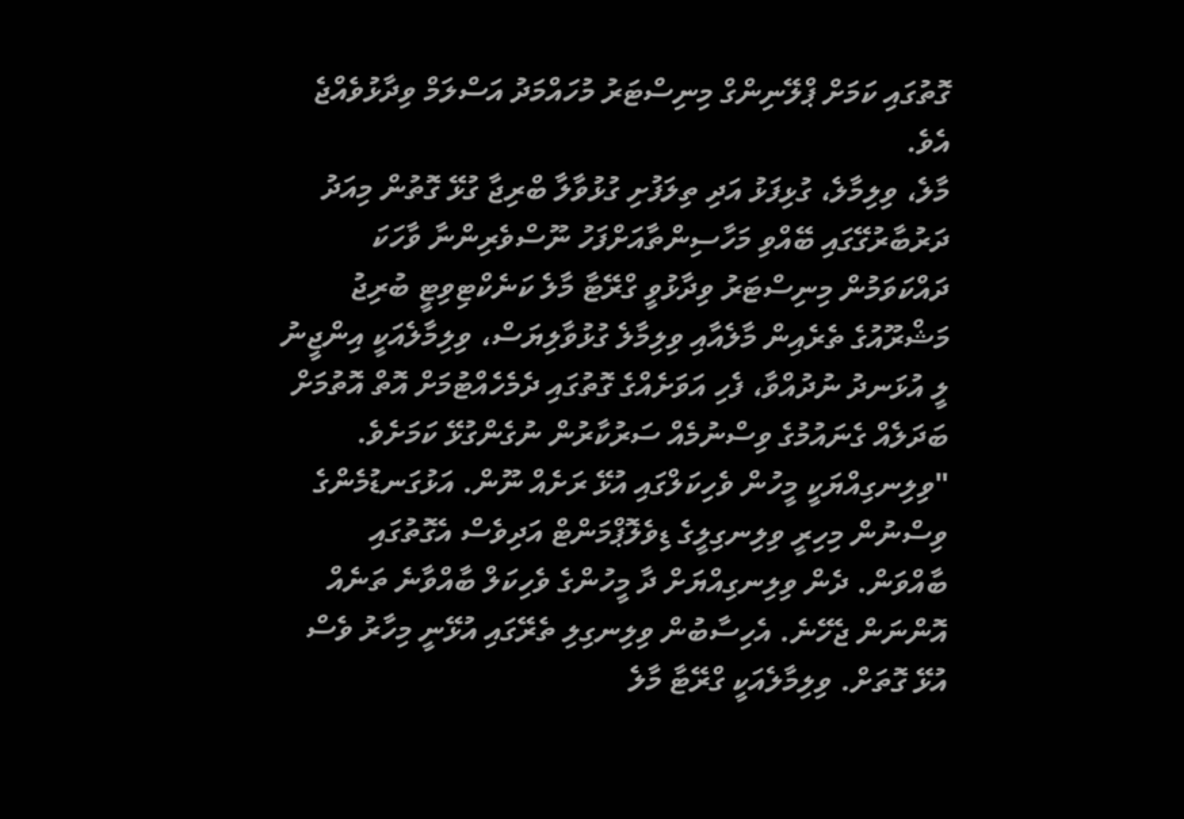ގޮތުގައި ކަމަށް ޕްލޭނިންގް މިނިސްޓަރު މުހައްމަދު އަސްލަމް ވިދާޅުވެއްޖެ އެވެ.
މާލެ، ވިލިމާލެ، ގުޅިފަޅު އަދި ތިލަފުށި ގުޅުވާލާ ބްރިޖާ ގުޅޭ ގޮތުން މިއަދު ދަރުބާރުގޭގައި ބޭއްވި މަހާސިންތާއަށްފަހު ނޫސްވެރިންނާ ވާހަކަ ދައްކަވަމުން މިނިސްޓަރު ވިދާޅުވީ ގްރޭޓާ މާލެ ކަނެކްޓިވިޓީ ބުރިޖު މަޝްރޫއުގެ ތެރެއިން މާލެއާއި ވިލިމާލެ ގުޅުވާލިޔަސް، ވިލިމާލެއަކީ އިންޖީނު ލީ އުޅަނދު ނުދުއްވާ، ފެހި އަވަށެއްގެ ގޮތުގައި ދެމެހެއްޓުމަށް އޮތް އޮތުމަށް ބަދަލެއް ގެނައުމުގެ ވިސްނުމެއް ސަރުކާރުން ނުގެންގުޅޭ ކަމަށެވެ.
"ވިލިނގިއްޔަކީ މީހުން ވެހިކަލްގައި އުޅޭ ރަށެއް ނޫން. އަޅުގަނޑުމެންގެ ވިސްނުން މިހިރީ ވިލިނގިލީގެ ޑިވެލޮޕްމަންޓް އަދިވެސް އެގޮތުގައި ބާއްވަން. ދެން ވިލިނގިއްޔަށް ދާ މީހުންގެ ވެހިކަލް ބާއްވާނެ ތަނެއް އޮންނަން ޖެހޭނެ. އެހިސާބުން ވިލިނގިލި ތެރޭގައި އުޅޭނީ މިހާރު ވެސް އުޅޭ ގޮތަށް. ވިލިމާލެއަކީ ގްރޭޓާ މާލެ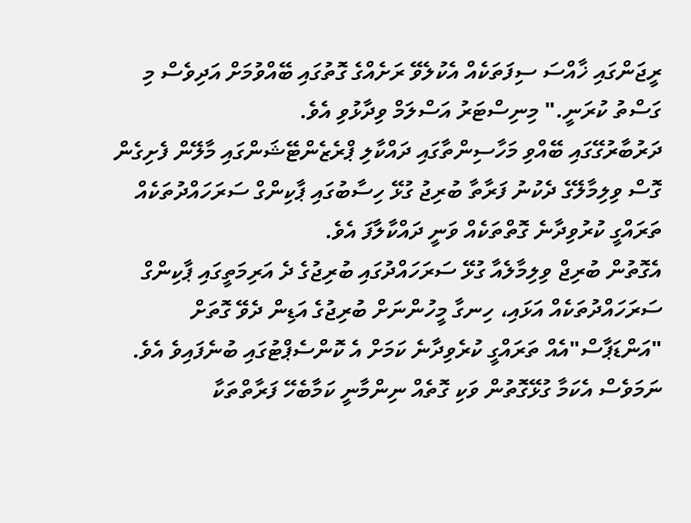ރީޖަންގައި ޚާއްސަ ސިފަތަކެއް އެކުލެވޭ ރަށެއްގެ ގޮތުގައި ބޭއްވުމަށް އަދިވެސް މި ގަސްތު ކުރަނީ." މިނިސްޓަރު އަސްލަމް ވިދާޅުވި އެވެ.
ދަރުބާރުގޭގައި ބޭއްވި މަހާސިންތާގައި ދައްކާލި ޕްރެޒެންޓޭޝަންގައި މާލޭން ފެށިގެން ގޮސް ވިލިމާލޭގެ ދެކުނު ފަރާތާ ބުރިޖު ގުޅޭ ހިސާބުގައި ޕާކިންގް ސަރަހައްދުތަކެއް ތަރައްގީ ކުރުވިދާނެ ގޮތްތަކެއް ވަނީ ދައްކާލާފަ އެވެ.
އެގޮތުން ބުރިޖް ވިލިމާލެއާ ގުޅޭ ސަރަހައްދުގައި ބުރިޖުގެ ދެ އަރިމަތީގައި ޕާކިންގް ސަރަހައްދުތަކެއް އަޅައި، ހިނގާ މީހުންނަށް ބުރިޖުގެ އަޑިން ދެވޭ ގޮތަށް "އަންޑަޕާސް"އެއް ތަރައްގީ ކުރެވިދާނެ ކަމަށް އެ ކޮންސެޕްޓުގައި ބުނެފައިވެ އެވެ.
ނަމަވެސް އެކަމާ ގުޅޭގޮތުން ވަކި ގޮތެއް ނިންމާނީ ކަމާބެހޭ ފަރާތްތަކާ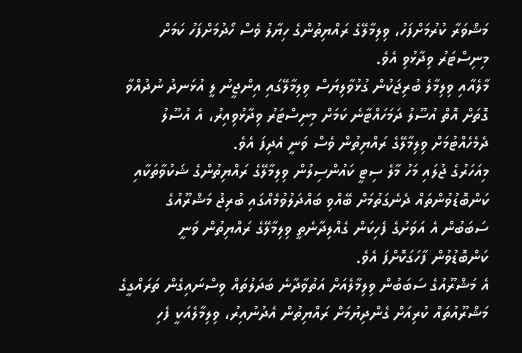މަޝްވަރާ ކުރުމަށްފަހު، ވިލިމާލޭގެ ރައްޔިތުންގެ ހިޔާލު ވެސް ހޯދުމަށްފަހު ކަމަށް މިނިސްޓަރު ވިދާޅުވި އެވެ.
މާލެއާއި ވިލިމާލެ ބުރިޖަކުން ގުޅުވާލިޔަސް ވިލިމާލޭގައި އިންޖީނު ލީ އުޅަނދު ނުދުއްވާ ގޮތަށް އޮތް އުސޫލު ދަމަހައްޓާނެ ކަމަށް މިނިސްޓަރު ވިދާޅުވިއިރު، އެ އުސޫލު ދެމެހެއްޓުމަށް ވިލިމާލޭގެ ރައްޔިތުން ވެސް ވަނީ އެދިފަ އެވެ.
މިއަހަރުގެ ޖުލައި މަހު މާލެ ސިޓީ ކައުންސިލުން ވިލިމާލޭގެ ރައްޔިތުންގެ ޝަކުވާތަކާއި ކަންބޮޑުވުންތައް ދެނެގަތުމަށް ބޭއްވި ބައްދަލުވުމެއްގައި ބުރިޖު މަޝްރޫއުގެ ސަބަބުން އެ އަވަށުގެ ފެހިކަން ގެއްލިދާނެތީ ވިލިމާލޭގެ ރައްޔިތުން ވަނީ ކަންބޮޑުވުން ފާހަގަކޮށްފަ އެވެ.
އެ މަޝްރޫއުގެ ސަބަބުން ވިލިމާލެއަށް އަތުވާދާނެ ބަދަލުތައް ވިސްނައިގެން ތަރައްގީގެ މަޝްރޫއުތައް ކުރިއަށް ގެންދިޔުމަށް ރައްޔިތުން އެދުނުއިރު، ވިލިމާލެއަކީ ފެހި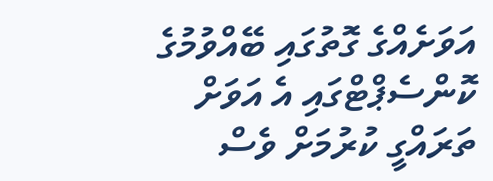އަވަށެއްގެ ގޮތުގައި ބޭއްވުމުގެ ކޮންސެޕްޓްގައި އެ އަވަށް ތަރައްގީ ކުރުމަށް ވެސް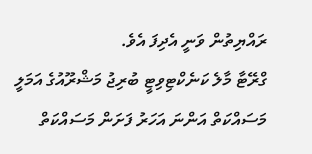ރައްޔިތުން ވަނީ އެދިފަ އެވެ.
ގްރޭޓާ މާލެ ކަނެކްޓިވިޓީ ބުރިޖު މަޝްރޫއުގެ އަމަލީ މަސައްކަތް އަންނަ އަހަރު ފަށަން މަސައްކަތް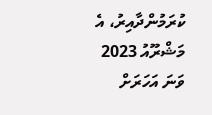ކުރަމުންދާއިރު، އެ މަޝްރޫއު 2023 ވަނަ އަހަރަށް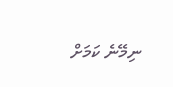ނިމޭނެ ކަމަށް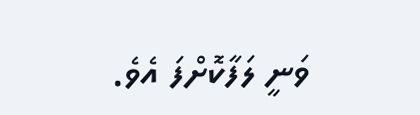ވަނީ ލަފާކޮށްފަ އެވެ.